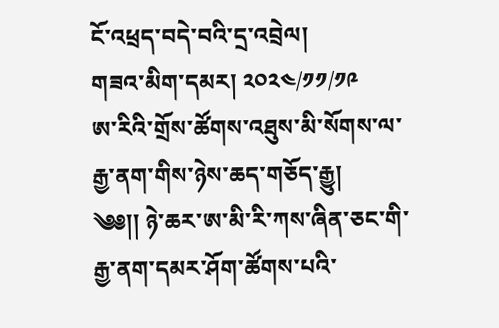ངོ་འཕྲད་བདེ་བའི་དྲ་འབྲེལ།
གཟའ་མིག་དམར། ༢༠༢༤/༡༡/༡༩
ཨ་རིའི་གྲོས་ཚོགས་འཐུས་མི་སོགས་ལ་རྒྱ་ནག་གིས་ཉེས་ཆད་གཅོད་རྒྱུ།
༄༅།། ཉེ་ཆར་ཨ་མི་རི་ཀས་ཞིན་ཅང་གི་རྒྱ་ནག་དམར་ཤོག་ཚོགས་པའི་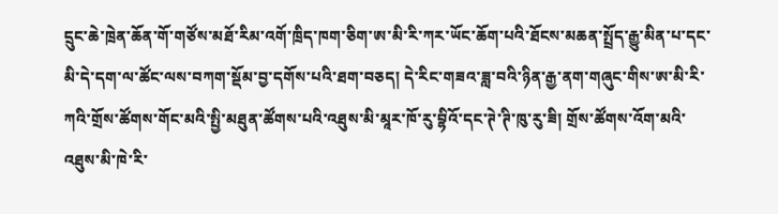དྲུང་ཆེ་ཁྲེན་ཆོན་གོ་གཙོས་མཐོ་རིམ་འགོ་ཁྲིད་ཁག་ཅིག་ཨ་མི་རི་ཀར་ཡོང་ཆོག་པའི་ཐོངས་མཆན་སྤྲོད་རྒྱུ་མིན་པ་དང་མི་དེ་དག་ལ་ཚོང་ལས་བཀག་སྡོམ་བྱ་དགོས་པའི་ཐག་བཅད། དེ་རིང་གཟའ་ཟླ་བའི་ཉིན་རྒྱ་ནག་གཞུང་གིས་ཨ་མི་རི་ཀའི་གྲོས་ཚོགས་གོང་མའི་སྤྱི་མཐུན་ཚོགས་པའི་འཐུས་མི་མཱར་ཁོ་རུ་བྷིའོ་དང་ཊེ་ཊི་ཁུ་རུ་ཟི། གྲོས་ཚོགས་འོག་མའི་འཐུས་མི་ཁེ་རི་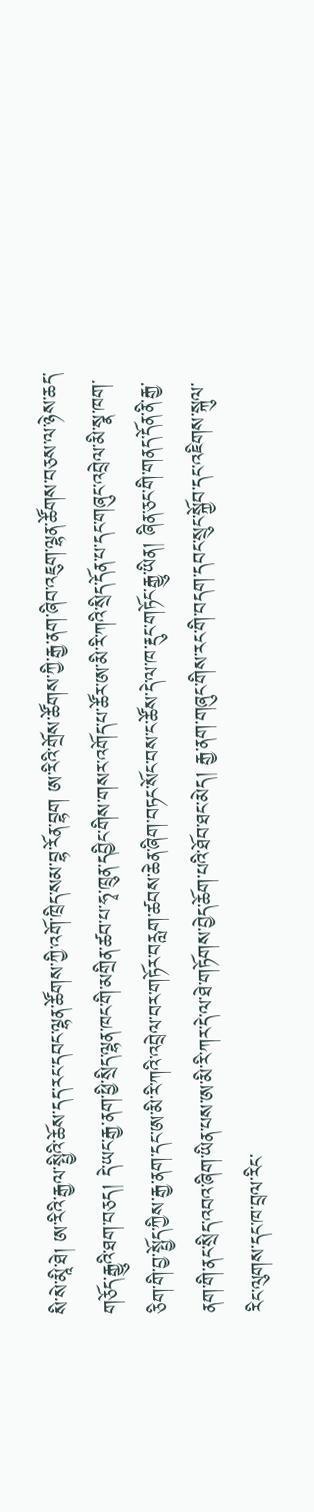སི་སེ་མཱི་ཐེ། ཨ་རིའི་རྒྱལ་སྤྱིའི་ཆོས་དད་རང་དབང་ལྷན་ཚོགས་ཀྱི་འགོ་ཁྲིད་སམ་བྷ་རོན་བྷག ཨ་རིའི་གྲོས་ཚོགས་ཀྱི་རྒྱ་ནག་ཞིབ་འཇུག་ལྷན་ཚོགས་བཅས་ལ་ཉེས་ཆད་གཅོད་རྒྱུའི་ཐག་བཅད། དེ་ཡང་རྒྱ་ནག་ཕྱི་སྲིད་ལྷན་ཁང་གི་མགྲིན་ཚབ་པ་ཧྭ་ཁྲུན་དབྱིང་གིས་གསར་འགོད་པ་ཚོར་ཨ་མི་རི་ཀའི་སྲིད་དོན་པ་དང་གཞུང་འབྲེལ་མི་སྣ་ཁག་ཅིག་གི་བྱ་སྤྱོད་ཀྱིས་རྒྱ་ནག་དང་ཨ་མི་རི་ཀའི་འབྲེལ་བར་གཏོར་བརླག་ཚབས་ཆེན་ཞིག་བཏང་སོང་བས་ང་ཚོས་དེ་ལ་ཁ་རྡུང་གཏོང་རྒྱུ་ཡིན། ཞིན་ཅང་གི་གནད་དོན་ནི་རྒྱ་ནག་གི་ནང་སྲིད་འབའ་ཞིག་ཡིན་པས་ཨ་མི་རི་ཀར་དེ་ལ་ཐེ་གཏོགས་བྱེད་ཆོག་པའི་ཐོབ་ཐང་མེད། རྒྱ་ནག་གཞུང་གིས་རང་གི་བདག་དབང་སྲུང་སྐྱོབ་དང་འཇིགས་སྐུལ་རིང་ལུགས་དང་ཁ་བྲལ་རིང་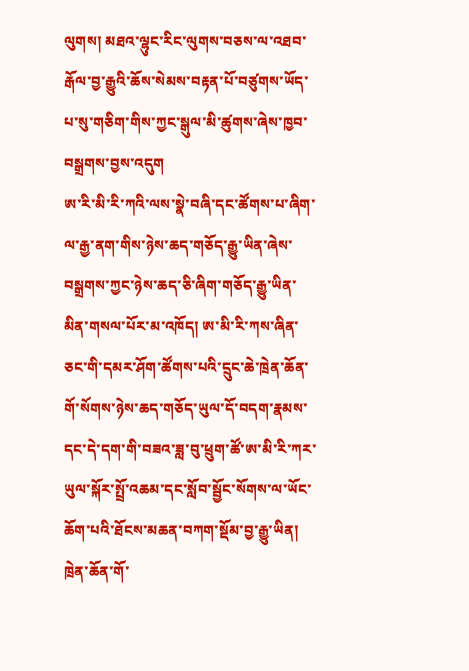ལུགས། མཐའ་ལྷུང་རིང་ལུགས་བཅས་ལ་འཐབ་རྒོལ་བྱ་རྒྱུའི་ཆོས་སེམས་བརྟན་པོ་བཙུགས་ཡོད་པ་སུ་གཅིག་གིས་ཀྱང་སྒུལ་མི་ཚུགས་ཞེས་ཁྱབ་བསྒྲགས་བྱས་འདུག
ཨ་རི་མི་རི་ཀའི་ལས་སྣེ་བཞི་དང་ཚོགས་པ་ཞིག་ལ་རྒྱ་ནག་གིས་ཉེས་ཆད་གཅོད་རྒྱུ་ཡིན་ཞེས་བསྒྲགས་ཀྱང་ཉེས་ཆད་ཅི་ཞིག་གཅོད་རྒྱུ་ཡིན་མིན་གསལ་པོར་མ་འཁོད། ཨ་མི་རི་ཀས་ཞིན་ཅང་གི་དམར་ཤོག་ཚོགས་པའི་དྲུང་ཆེ་ཁྲེན་ཆོན་གོ་སོགས་ཉེས་ཆད་གཅོད་ཡུལ་དོ་བདག་རྣམས་དང་དེ་དག་གི་བཟའ་ཟླ་བུ་ཕྲུག་ཚོ་ཨ་མི་རི་ཀར་ཡུལ་སྐོར་སྤྲོ་འཆམ་དང་སློབ་སྦྱོང་སོགས་ལ་ཡོང་ཆོག་པའི་ཐོངས་མཆན་བཀག་སྡོམ་བྱ་རྒྱུ་ཡིན། ཁྲེན་ཆོན་གོ་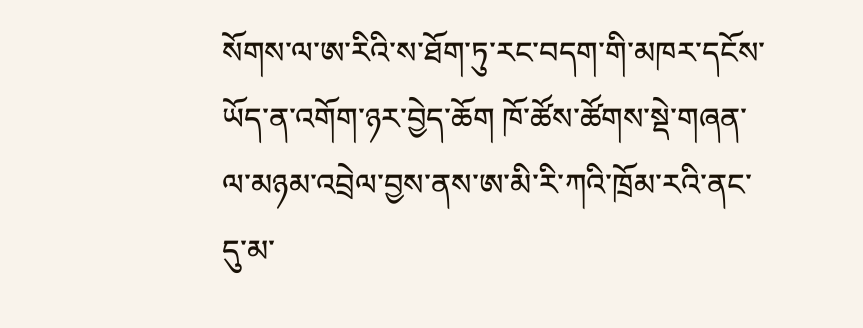སོགས་ལ་ཨ་རིའི་ས་ཐོག་ཏུ་རང་བདག་གི་མཁར་དངོས་ཡོད་ན་འགོག་ཉར་བྱེད་ཆོག ཁོ་ཚོས་ཚོགས་སྡེ་གཞན་ལ་མཉམ་འབྲེལ་བྱས་ནས་ཨ་མི་རི་ཀའི་ཁྲོམ་རའི་ནང་དུ་མ་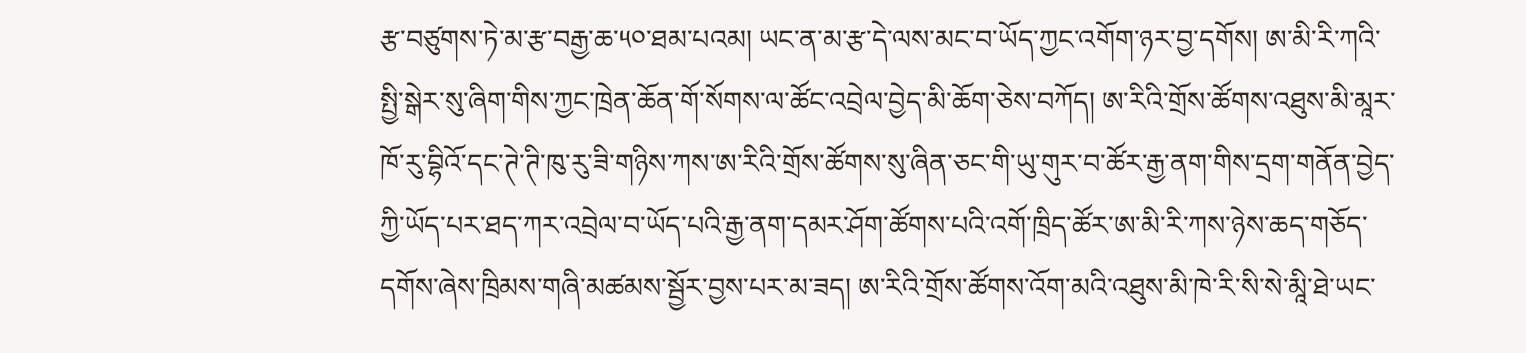རྩ་བཙུགས་ཏེ་མ་རྩ་བརྒྱ་ཆ་༥༠་ཐམ་པའམ། ཡང་ན་མ་རྩ་དེ་ལས་མང་བ་ཡོད་ཀྱང་འགོག་ཉར་བྱ་དགོས། ཨ་མི་རི་ཀའི་སྤྱི་སྒེར་སུ་ཞིག་གིས་ཀྱང་ཁྲེན་ཆོན་གོ་སོགས་ལ་ཚོང་འབྲེལ་བྱེད་མི་ཆོག་ཅེས་བཀོད། ཨ་རིའི་གྲོས་ཚོགས་འཐུས་མི་མཱར་ཁོ་རུ་བྷིའོ་དང་ཊེ་ཊི་ཁུ་རུ་ཟི་གཉིས་ཀས་ཨ་རིའི་གྲོས་ཚོགས་སུ་ཞིན་ཅང་གི་ཡུ་གུར་བ་ཚོར་རྒྱ་ནག་གིས་དྲག་གནོན་བྱེད་ཀྱི་ཡོད་པར་ཐད་ཀར་འབྲེལ་བ་ཡོད་པའི་རྒྱ་ནག་དམར་ཤོག་ཚོགས་པའི་འགོ་ཁྲིད་ཚོར་ཨ་མི་རི་ཀས་ཉེས་ཆད་གཅོད་དགོས་ཞེས་ཁྲིམས་གཞི་མཚམས་སྦྱོར་བྱས་པར་མ་ཟད། ཨ་རིའི་གྲོས་ཚོགས་འོག་མའི་འཐུས་མི་ཁེ་རི་སི་སེ་མཱི་ཐེ་ཡང་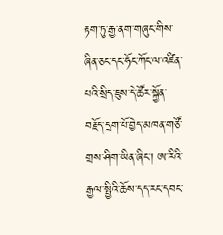རྟག་ཏུ་རྒྱ་ནག་གཞུང་གིས་ཞིན་ཅང་དང་ཧོང་ཀོང་ལ་འཛིན་པའི་སྲིད་ཇུས་དེ་ཚོར་སྐྱོན་བརྗོད་དྲག་པོ་བྱེད་མཁན་གཙོ་གྲས་ཤིག་ཡིན་ཞིང་། ཨ་རིའི་རྒྱལ་སྤྱིའི་ཆོས་དད་རང་དབང་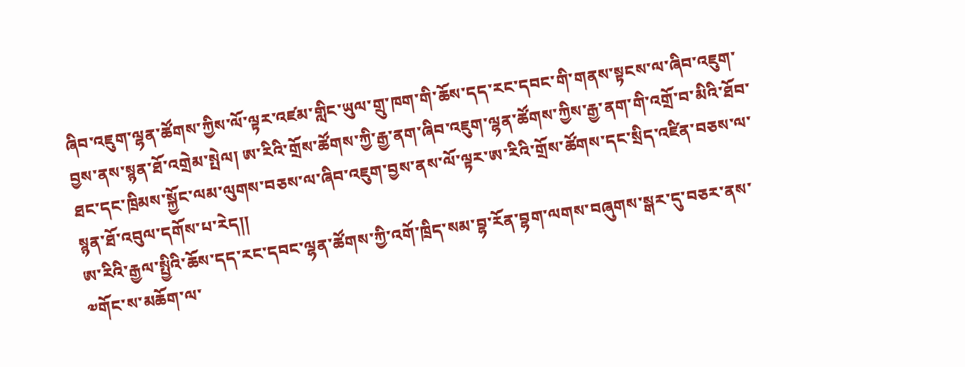ཞིབ་འཇུག་ལྷན་ཚོགས་ཀྱིས་ལོ་ལྟར་འཛམ་གླིང་ཡུལ་གྲུ་ཁག་གི་ཆོས་དད་རང་དབང་གི་གནས་སྟངས་ལ་ཞིབ་འཇུག་བྱས་ནས་སྙན་ཐོ་འགྲེམ་སྤེལ། ཨ་རིའི་གྲོས་ཚོགས་ཀྱི་རྒྱ་ནག་ཞིབ་འཇུག་ལྷན་ཚོགས་ཀྱིས་རྒྱ་ནག་གི་འགྲོ་བ་མིའི་ཐོབ་ཐང་དང་ཁྲིམས་སྐྱོང་ལམ་ལུགས་བཅས་ལ་ཞིབ་འཇུག་བྱས་ནས་ལོ་ལྟར་ཨ་རིའི་གྲོས་ཚོགས་དང་སྲིད་འཛིན་བཅས་ལ་སྙན་ཐོ་འབུལ་དགོས་པ་རེད།།
ཨ་རིའི་རྒྱལ་སྤྱིའི་ཆོས་དད་རང་དབང་ལྷན་ཚོགས་ཀྱི་འགོ་ཁྲིད་སམ་བྷ་རོན་བྷག་ལགས་བཞུགས་སྒར་དུ་བཅར་ནས་༧གོང་ས་མཆོག་ལ་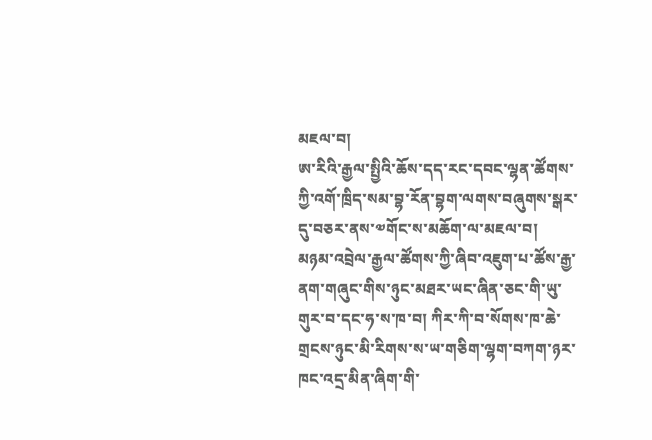མཇལ་བ།
ཨ་རིའི་རྒྱལ་སྤྱིའི་ཆོས་དད་རང་དབང་ལྷན་ཚོགས་ཀྱི་འགོ་ཁྲིད་སམ་བྷ་རོན་བྷག་ལགས་བཞུགས་སྒར་དུ་བཅར་ནས་༧གོང་ས་མཆོག་ལ་མཇལ་བ།
མཉམ་འབྲེལ་རྒྱལ་ཚོགས་ཀྱི་ཞིབ་འཇུག་པ་ཚོས་རྒྱ་ནག་གཞུང་གིས་ཉུང་མཐར་ཡང་ཞིན་ཅང་གི་ཡུ་གུར་བ་དང་ཧ་ས་ཁ་བ། ཀིར་ཀི་བ་སོགས་ཁ་ཆེ་གྲངས་ཉུང་མི་རིགས་ས་ཡ་གཅིག་ལྷག་བཀག་ཉར་ཁང་འདྲ་མིན་ཞིག་གི་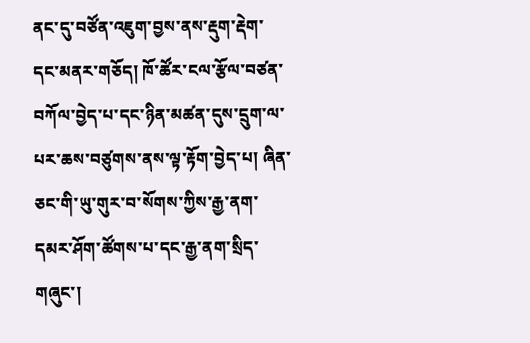ནང་དུ་བཙོན་འཇུག་བྱས་ནས་རྡུག་རྡེག་དང་མནར་གཅོད། ཁོ་ཚོར་ངལ་རྩོལ་བཙན་བཀོལ་བྱེད་པ་དང་ཉིན་མཚན་དུས་དྲུག་ལ་པར་ཆས་བཙུགས་ནས་ལྟ་རྟོག་བྱེད་པ། ཞིན་ཅང་གི་ཡུ་གུར་བ་སོགས་ཀྱིས་རྒྱ་ནག་དམར་ཤོག་ཚོགས་པ་དང་རྒྱ་ནག་སྲིད་གཞུང་།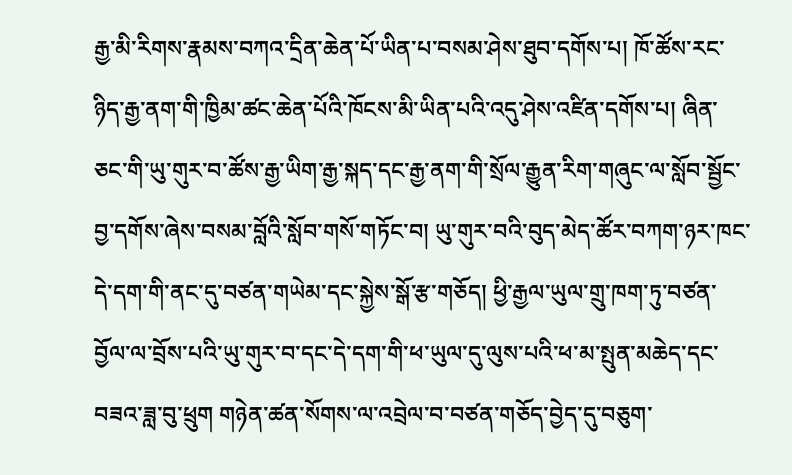རྒྱ་མི་རིགས་རྣམས་བཀའ་དྲིན་ཆེན་པོ་ཡིན་པ་བསམ་ཤེས་ཐུབ་དགོས་པ། ཁོ་ཚོས་རང་ཉིད་རྒྱ་ནག་གི་ཁྱིམ་ཚང་ཆེན་པོའི་ཁོངས་མི་ཡིན་པའི་འདུ་ཤེས་འཛིན་དགོས་པ། ཞིན་ཅང་གི་ཡུ་གུར་བ་ཚོས་རྒྱ་ཡིག་རྒྱ་སྐད་དང་རྒྱ་ནག་གི་སྲོལ་རྒྱུན་རིག་གཞུང་ལ་སློབ་སྦྱོང་བྱ་དགོས་ཞེས་བསམ་བློའི་སློབ་གསོ་གཏོང་བ། ཡུ་གུར་བའི་བུད་མེད་ཚོར་བཀག་ཉར་ཁང་དེ་དག་གི་ནང་དུ་བཙན་གཡེམ་དང་སྐྱེས་སྒོ་རྩ་གཅོད། ཕྱི་རྒྱལ་ཡུལ་གྲུ་ཁག་ཏུ་བཙན་བྱོལ་ལ་བྲོས་པའི་ཡུ་གུར་བ་དང་དེ་དག་གི་ཕ་ཡུལ་དུ་ལུས་པའི་ཕ་མ་སྤུན་མཆེད་དང་བཟའ་ཟླ་བུ་ཕྲུག གཉེན་ཚན་སོགས་ལ་འབྲེལ་བ་བཙན་གཅོད་བྱེད་དུ་བཅུག་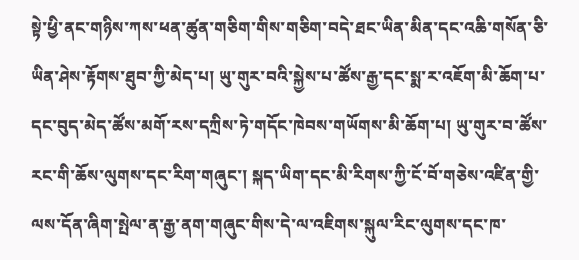སྟེ་ཕྱི་ནང་གཉིས་ཀས་ཕན་ཚུན་གཅིག་གིས་གཅིག་བདེ་ཐང་ཡིན་མིན་དང་འཆི་གསོན་ཅི་ཡིན་ཤེས་རྟོགས་ཐུབ་ཀྱི་མེད་པ། ཡུ་གུར་བའི་སྐྱེས་པ་ཚོས་རྒྱ་དང་སྨ་ར་འཇོག་མི་ཆོག་པ་དང་བུད་མེད་ཚོས་མགོ་རས་དཀྲིས་ཏེ་གདོང་ཁེབས་གཡོགས་མི་ཆོག་པ། ཡུ་གུར་བ་ཚོས་རང་གི་ཆོས་ལུགས་དང་རིག་གཞུང་། སྐད་ཡིག་དང་མི་རིགས་ཀྱི་ངོ་བོ་གཅེས་འཛིན་གྱི་ལས་དོན་ཞིག་སྤེལ་ན་རྒྱ་ནག་གཞུང་གིས་དེ་ལ་འཇིགས་སྐུལ་རིང་ལུགས་དང་ཁ་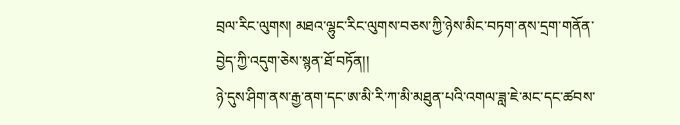བྲལ་རིང་ལུགས། མཐའ་ལྷུང་རིང་ལུགས་བཅས་ཀྱི་ཉེས་མིང་བཏག་ནས་དྲག་གནོན་བྱེད་ཀྱི་འདུག་ཅེས་སྙན་ཐོ་བཏོན།།
ཉེ་དུས་ཤིག་ནས་རྒྱ་ནག་དང་ཨ་མི་རི་ཀ་མི་མཐུན་པའི་འགལ་ཟླ་ཇེ་མང་དང་ཚབས་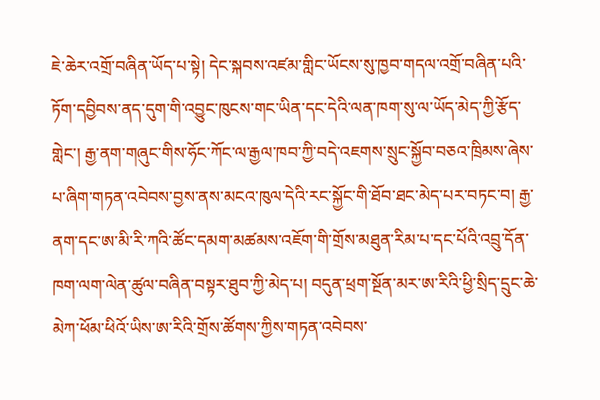ཇེ་ཆེར་འགྲོ་བཞིན་ཡོད་པ་སྟེ། དེང་སྐབས་འཛམ་གླིང་ཡོངས་སུ་ཁྱབ་གདལ་འགྲོ་བཞིན་པའི་ཏོག་དབྱིབས་ནད་དུག་གི་འབྱུང་ཁུངས་གང་ཡིན་དང་དེའི་ལན་ཁག་སུ་ལ་ཡོད་མེད་ཀྱི་རྩོད་གླེང་། རྒྱ་ནག་གཞུང་གིས་ཧོང་ཀོང་ལ་རྒྱལ་ཁབ་ཀྱི་བདེ་འཇགས་སྲུང་སྐྱོབ་བཅའ་ཁྲིམས་ཞེས་པ་ཞིག་གཏན་འབེབས་བྱས་ནས་མངའ་ཁུལ་དེའི་རང་སྐྱོང་གི་ཐོབ་ཐང་མེད་པར་བཏང་བ། རྒྱ་ནག་དང་ཨ་མི་རི་ཀའི་ཚོང་དམག་མཚམས་འཇོག་གི་གྲོས་མཐུན་རིམ་པ་དང་པོའི་འབྲུ་དོན་ཁག་ལག་ལེན་ཚུལ་བཞིན་བསྟར་ཐུབ་ཀྱི་མེད་པ། བདུན་ཕྲག་སྔོན་མར་ཨ་རིའི་ཕྱི་སྲིད་དྲུང་ཆེ་མེཀ་ཕོམ་ཕིའོ་ཡིས་ཨ་རིའི་གྲོས་ཚོགས་ཀྱིས་གཏན་འབེབས་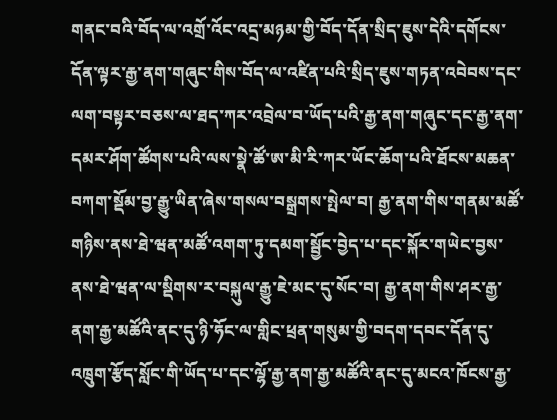གནང་བའི་བོད་ལ་འགྲོ་འོང་འདྲ་མཉམ་གྱི་བོད་དོན་སྲིད་ཇུས་དེའི་དགོངས་དོན་ལྟར་རྒྱ་ནག་གཞུང་གིས་བོད་ལ་འཛིན་པའི་སྲིད་ཇུས་གཏན་འབེབས་དང་ལག་བསྟར་བཅས་ལ་ཐད་ཀར་འབྲེལ་བ་ཡོད་པའི་རྒྱ་ནག་གཞུང་དང་རྒྱ་ནག་དམར་ཤོག་ཚོགས་པའི་ལས་སྣེ་ཚོ་ཨ་མི་རི་ཀར་ཡོང་ཆོག་པའི་ཐོངས་མཆན་བཀག་སྡོམ་བྱ་རྒྱུ་ཡིན་ཞེས་གསལ་བསྒྲགས་སྤེལ་བ། རྒྱ་ནག་གིས་གནམ་མཚོ་གཉིས་ནས་ཐེ་ཝན་མཚོ་འགག་ཏུ་དམག་སྦྱོང་བྱེད་པ་དང་སྐོར་གཡེང་བྱས་ནས་ཐེ་ཝན་ལ་སྡིགས་ར་བསྐུལ་རྒྱུ་ཇེ་མང་དུ་སོང་བ། རྒྱ་ནག་གིས་ཤར་རྒྱ་ནག་རྒྱ་མཚོའི་ནང་དུ་ཉི་ཧོང་ལ་གླིང་ཕྲན་གསུམ་གྱི་བདག་དབང་དོན་དུ་འཁྲུག་རྩོད་སློང་གི་ཡོད་པ་དང་ལྷོ་རྒྱ་ནག་རྒྱ་མཚོའི་ནང་དུ་མངའ་ཁོངས་རྒྱ་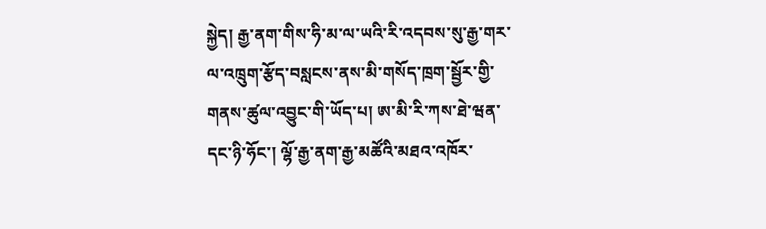སྐྱེད། རྒྱ་ནག་གིས་ཧི་མ་ལ་ཡའི་རི་འདབས་སུ་རྒྱ་གར་ལ་འཁྲུག་རྩོད་བསླངས་ནས་མི་གསོད་ཁྲག་སྦྱོར་གྱི་གནས་ཚུལ་འབྱུང་གི་ཡོད་པ། ཨ་མི་རི་ཀས་ཐེ་ཝན་དང་ཉི་ཧོང་། ལྷོ་རྒྱ་ནག་རྒྱ་མཚོའི་མཐའ་འཁོར་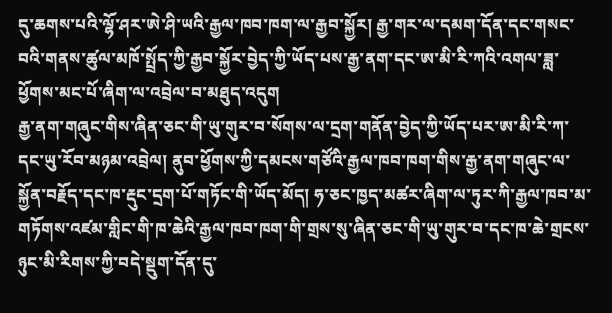དུ་ཆགས་པའི་ལྷོ་ཤར་ཨེ་ཤི་ཡའི་རྒྱལ་ཁབ་ཁག་ལ་རྒྱབ་སྐྱོར། རྒྱ་གར་ལ་དམག་དོན་དང་གསང་བའི་གནས་ཚུལ་མཁོ་སྤྲོད་ཀྱི་རྒྱབ་སྐྱོར་བྱེད་ཀྱི་ཡོད་པས་རྒྱ་ནག་དང་ཨ་མི་རི་ཀའི་འགལ་ཟླ་ཕྱོགས་མང་པོ་ཞིག་ལ་འབྲེལ་བ་མཐུད་འདུག
རྒྱ་ནག་གཞུང་གིས་ཞིན་ཅང་གི་ཡུ་གུར་བ་སོགས་ལ་དྲག་གནོན་བྱེད་ཀྱི་ཡོད་པར་ཨ་མི་རི་ཀ་དང་ཡུ་རོབ་མཉམ་འབྲེལ། ནུབ་ཕྱོགས་ཀྱི་དམངས་གཙོའི་རྒྱལ་ཁབ་ཁག་གིས་རྒྱ་ནག་གཞུང་ལ་སྐྱོན་བརྗོད་དང་ཁ་རྡུང་དྲག་པོ་གཏོང་གི་ཡོད་མོད། ཧ་ཅང་ཁྱད་མཚར་ཞིག་ལ་ཏུར་ཀི་རྒྱལ་ཁབ་མ་གཏོགས་འཛམ་གླིང་གི་ཁ་ཆེའི་རྒྱལ་ཁབ་ཁག་གི་གྲས་སུ་ཞིན་ཅང་གི་ཡུ་གུར་བ་དང་ཁ་ཆེ་གྲངས་ཉུང་མི་རིགས་ཀྱི་བདེ་སྡུག་དོན་དུ་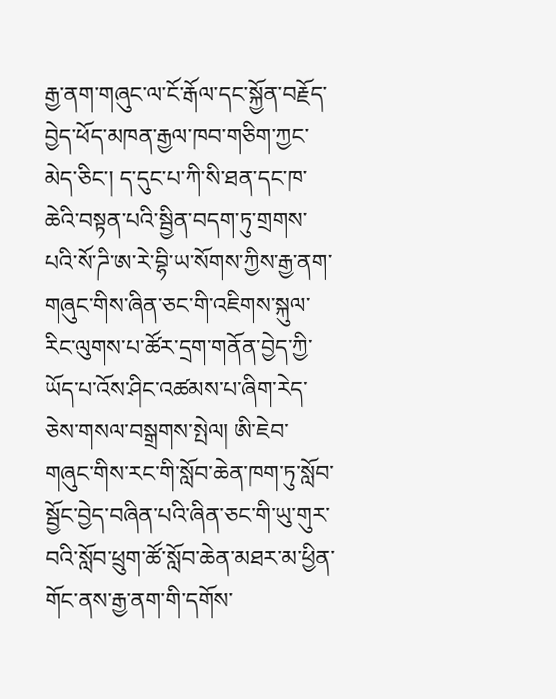རྒྱ་ནག་གཞུང་ལ་ངོ་རྒོལ་དང་སྐྱོན་བརྗོད་བྱེད་ཕོད་མཁན་རྒྱལ་ཁབ་གཅིག་ཀྱང་མེད་ཅིང་། ད་དུང་པ་ཀི་སི་ཐན་དང་ཁ་ཆེའི་བསྟན་པའི་སྦྱིན་བདག་ཏུ་གྲགས་པའི་སོ་ཌི་ཨ་རེ་བྷི་ཡ་སོགས་ཀྱིས་རྒྱ་ནག་གཞུང་གིས་ཞིན་ཅང་གི་འཇིགས་སྐུལ་རིང་ལུགས་པ་ཚོར་དྲག་གནོན་བྱེད་ཀྱི་ཡོད་པ་འོས་ཤིང་འཚམས་པ་ཞིག་རེད་ཅེས་གསལ་བསྒྲགས་སྤེལ། ཨི་ཇེབ་གཞུང་གིས་རང་གི་སློབ་ཆེན་ཁག་ཏུ་སློབ་སྦྱོང་བྱེད་བཞིན་པའི་ཞིན་ཅང་གི་ཡུ་གུར་བའི་སློབ་ཕྲུག་ཚོ་སློབ་ཆེན་མཐར་མ་ཕྱིན་གོང་ནས་རྒྱ་ནག་གི་དགོས་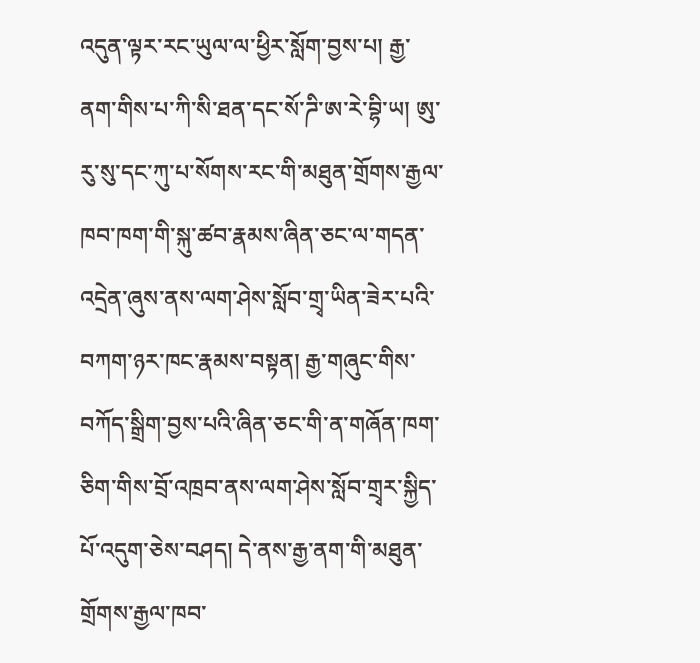འདུན་ལྟར་རང་ཡུལ་ལ་ཕྱིར་སློག་བྱས་པ། རྒྱ་ནག་གིས་པ་ཀི་སི་ཐན་དང་སོ་ཌི་ཨ་རེ་བྷི་ཡ། ཨུ་རུ་སུ་དང་ཀུ་པ་སོགས་རང་གི་མཐུན་གྲོགས་རྒྱལ་ཁབ་ཁག་གི་སྐུ་ཚབ་རྣམས་ཞིན་ཅང་ལ་གདན་འདྲེན་ཞུས་ནས་ལག་ཤེས་སློབ་གྲྭ་ཡིན་ཟེར་པའི་བཀག་ཉར་ཁང་རྣམས་བསྟན། རྒྱ་གཞུང་གིས་བཀོད་སྒྲིག་བྱས་པའི་ཞིན་ཅང་གི་ན་གཞོན་ཁག་ཅིག་གིས་བྲོ་འཁྲབ་ནས་ལག་ཤེས་སློབ་གྲྭར་སྐྱིད་པོ་འདུག་ཅེས་བཤད། དེ་ནས་རྒྱ་ནག་གི་མཐུན་གྲོགས་རྒྱལ་ཁབ་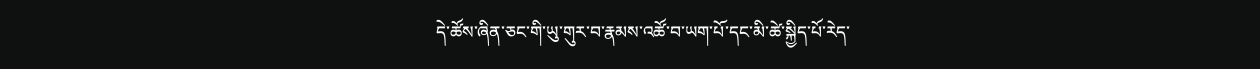དེ་ཚོས་ཞིན་ཅང་གི་ཡུ་གུར་བ་རྣམས་འཚོ་བ་ཡག་པོ་དང་མི་ཚེ་སྐྱིད་པོ་རེད་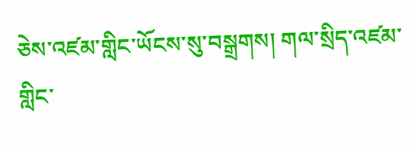ཅེས་འཛམ་གླིང་ཡོངས་སུ་བསྒྲགས། གལ་སྲིད་འཛམ་གླིང་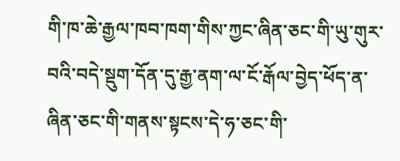གི་ཁ་ཆེ་རྒྱལ་ཁབ་ཁག་གིས་ཀྱང་ཞིན་ཅང་གི་ཡུ་གུར་བའི་བདེ་སྡུག་དོན་དུ་རྒྱ་ནག་ལ་ངོ་རྒོལ་བྱེད་ཕོད་ན་ཞིན་ཅང་གི་གནས་སྟངས་དེ་ཧ་ཅང་གི་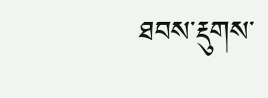ཐབས་རྡུགས་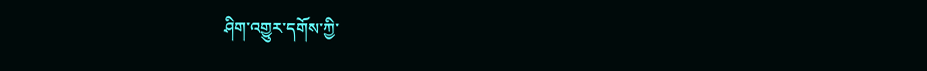ཤིག་འགྱུར་དགོས་ཀྱི་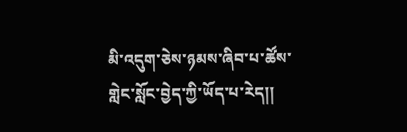མི་འདུག་ཅེས་ཉམས་ཞིབ་པ་ཚོས་གླེང་སློང་བྱེད་ཀྱི་ཡོད་པ་རེད།།